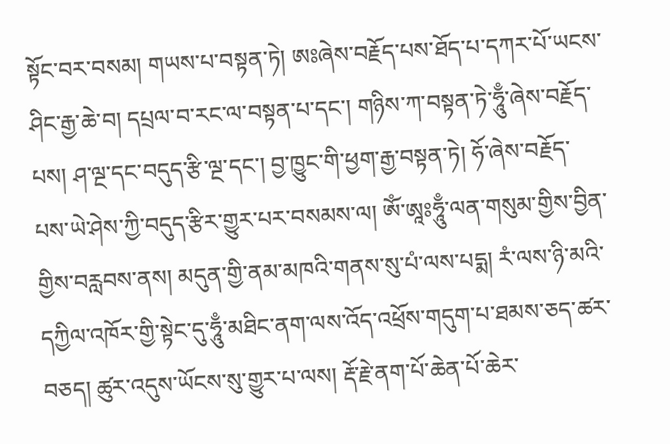སྟོང་བར་བསམ། གཡས་པ་བསྟན་ཏེ། ཨཿཞེས་བརྗོད་པས་ཐོད་པ་དཀར་པོ་ཡངས་ཤིང་རྒྱ་ཆེ་བ། དཔྲལ་བ་རང་ལ་བསྟན་པ་དང་། གཉིས་ཀ་བསྟན་ཏེ་ཧཱུྃ་ཞེས་བརྗོད་པས། ཤ་ལྔ་དང་བདུད་རྩི་ལྔ་དང་། བྱ་ཁྱུང་གི་ཕྱག་རྒྱ་བསྟན་ཏེ། ཧོ་ཞེས་བརྗོད་པས་ཡེ་ཤེས་ཀྱི་བདུད་རྩིར་གྱུར་པར་བསམས་ལ། ཨོཾ་ཨཱཿཧཱུྃ་ལན་གསུམ་གྱིས་བྱིན་གྱིས་བརླབས་ནས། མདུན་གྱི་ནམ་མཁའི་གནས་སུ་པཾ་ལས་པདྨ། རཾ་ལས་ཉི་མའི་དཀྱིལ་འཁོར་གྱི་སྟེང་དུ་ཧཱུྃ་མཐིང་ནག་ལས་འོད་འཕྲོས་གདུག་པ་ཐམས་ཅད་ཚར་བཅད། ཚུར་འདུས་ཡོངས་སུ་གྱུར་པ་ལས། རྡོ་རྗེ་ནག་པོ་ཆེན་པོ་ཆེར་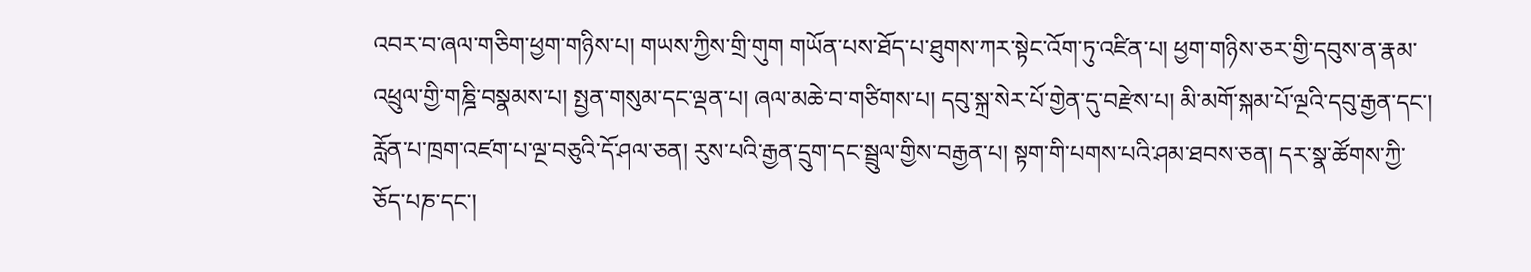འབར་བ་ཞལ་གཅིག་ཕྱག་གཉིས་པ། གཡས་ཀྱིས་གྲི་གུག གཡོན་པས་ཐོད་པ་ཐུགས་ཀར་སྟེང་འོག་ཏུ་འཛིན་པ། ཕྱག་གཉིས་ཅར་གྱི་དབུས་ན་རྣམ་འཕྲུལ་གྱི་གཎྜི་བསྣམས་པ། སྤྱན་གསུམ་དང་ལྡན་པ། ཞལ་མཆེ་བ་གཙིགས་པ། དབུ་སྐྲ་སེར་པོ་གྱེན་དུ་བརྫེས་པ། མི་མགོ་སྐམ་པོ་ལྔའི་དབུ་རྒྱན་དང་། རློན་པ་ཁྲག་འཛག་པ་ལྔ་བཅུའི་དོ་ཤལ་ཅན། རུས་པའི་རྒྱན་དྲུག་དང་སྦྲུལ་གྱིས་བརྒྱན་པ། སྟག་གི་པགས་པའི་ཤམ་ཐབས་ཅན། དར་སྣ་ཚོགས་ཀྱི་ཅོད་པཎ་དང་།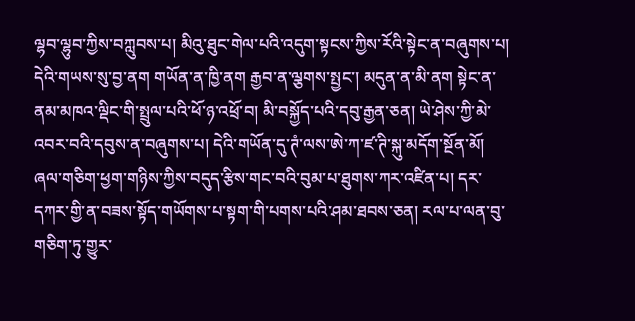ལྷབ་ལྷུབ་ཀྱིས་བཀླུབས་པ། མིའུ་ཐུང་གེལ་པའི་འདུག་སྟངས་ཀྱིས་རོའི་སྟེང་ན་བཞུགས་པ། དེའི་གཡས་སུ་བྱ་ནག གཡོན་ན་ཁྱི་ནག རྒྱབ་ན་ལྕགས་སྤྱང་། མདུན་ན་མི་ནག སྟེང་ན་ནམ་མཁའ་ལྡིང་གི་སྤྲུལ་པའི་ཕོ་ཉ་འཕྲོ་བ། མི་བསྐྱོད་པའི་དབུ་རྒྱན་ཅན། ཡེ་ཤེས་ཀྱི་མེ་འབར་བའི་དབུས་ན་བཞུགས་པ། དེའི་གཡོན་དུ་ཊཾ་ལས་ཨེ་ཀ་ཛ་ཊི་སྐུ་མདོག་སྔོན་མོ། ཞལ་གཅིག་ཕྱག་གཉིས་ཀྱིས་བདུད་རྩིས་གང་བའི་བུམ་པ་ཐུགས་ཀར་འཛིན་པ། དར་དཀར་གྱི་ན་བཟས་སྟོད་གཡོགས་པ་སྟག་གི་པགས་པའི་ཤམ་ཐབས་ཅན། རལ་པ་ལན་བུ་གཅིག་ཏུ་གྱུར་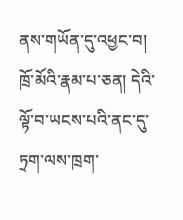ནས་གཡོན་དུ་འཕྱང་བ། ཁྲོ་མོའི་རྣམ་པ་ཅན། དེའི་ལྟོ་བ་ཡངས་པའི་ནང་དུ་ཏྲག་ལས་ཁྲག་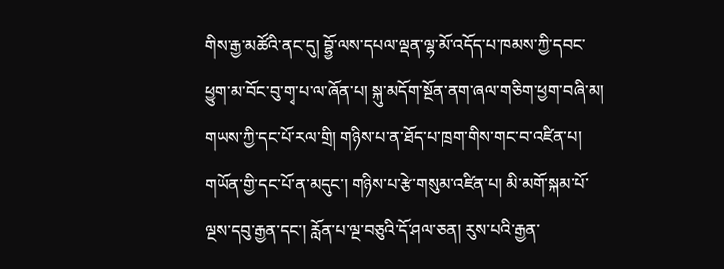གིས་རྒྱ་མཚོའི་ནང་དུ། བྷྱོ་ལས་དཔལ་ལྡན་ལྷ་མོ་འདོད་པ་ཁམས་ཀྱི་དབང་ཕྱུག་མ་བོང་བུ་གྭ་པ་ལ་ཞོན་པ། སྐུ་མདོག་སྔོན་ནག་ཞལ་གཅིག་ཕྱག་བཞི་མ། གཡས་ཀྱི་དང་པོ་རལ་གྲི། གཉིས་པ་ན་ཐོད་པ་ཁྲག་གིས་གང་བ་འཛིན་པ། གཡོན་གྱི་དང་པོ་ན་མདུང་། གཉིས་པ་རྩེ་གསུམ་འཛིན་པ། མི་མགོ་སྐམ་པོ་ལྔས་དབུ་རྒྱན་དང་། རློན་པ་ལྔ་བཅུའི་དོ་ཤལ་ཅན། རུས་པའི་རྒྱན་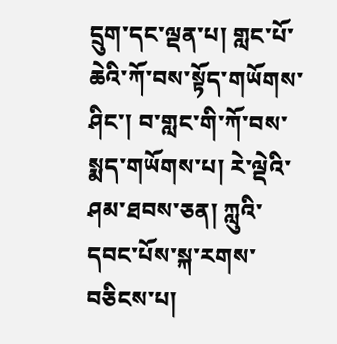དྲུག་དང་ལྡན་པ། གླང་པོ་ཆེའི་ཀོ་བས་སྟོད་གཡོགས་ཤིང་། བ་གླང་གི་ཀོ་བས་སྨད་གཡོགས་པ། རེ་ལྡེའི་ཤམ་ཐབས་ཅན། ཀླུའི་དབང་པོས་སྐ་རགས་བཅིངས་པ།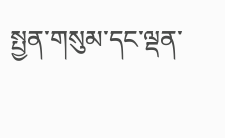སྤྱན་གསུམ་དང་ལྡན་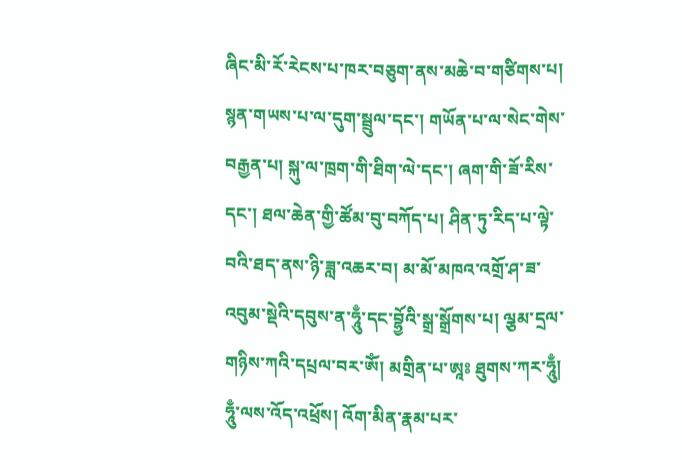ཞིང་མི་རོ་རེངས་པ་ཁར་བཅུག་ནས་མཆེ་བ་གཙིགས་པ། སྙན་གཡས་པ་ལ་དུག་སྦྲུལ་དང་། གཡོན་པ་ལ་སེང་གེས་བརྒྱན་པ། སྐུ་ལ་ཁྲག་གི་ཐིག་ལེ་དང་། ཞག་གི་ཟོ་རིས་དང་། ཐལ་ཆེན་གྱི་ཚོམ་བུ་བཀོད་པ། ཤིན་ཏུ་རིད་པ་ལྟེ་བའི་ཐད་ནས་ཉི་ཟླ་འཆར་བ། མ་མོ་མཁའ་འགྲོ་ཤ་ཟ་འབུམ་སྡེའི་དབུས་ན་ཧཱུྃ་དང་བྷྱོའི་སྒྲ་སྒྲོགས་པ། ལྕམ་དྲལ་གཉིས་ཀའི་དཔྲལ་བར་ཨོཾ། མགྲིན་པ་ཨཱཿ ཐུགས་ཀར་ཧཱུྃ། ཧཱུྃ་ལས་འོད་འཕྲོས། འོག་མིན་རྣམ་པར་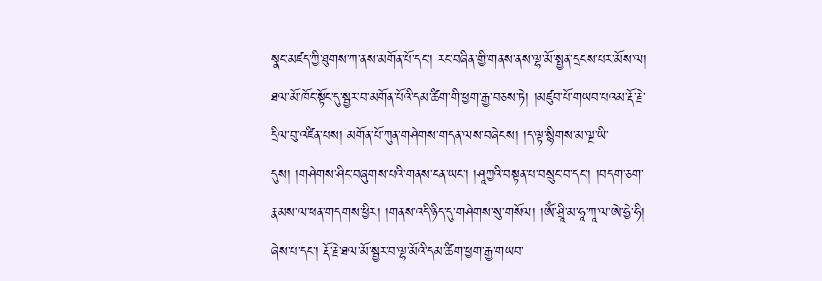སྣང་མཛད་ཀྱི་ཐུགས་ཀ་ནས་མགོན་པོ་དང་། རང་བཞིན་གྱི་གནས་ནས་ལྷ་མོ་སྤྱན་དྲངས་པར་མོས་ལ། ཐལ་མོ་ཁོང་སྟོང་དུ་སྦྱར་བ་མགོན་པོའི་དམ་ཚིག་གི་ཕྱག་རྒྱ་བཅས་ཏེ། །མཛུབ་པོ་གཡབ་པའམ་རྡོ་རྗེ་དྲིལ་བུ་འཛིན་པས། མགོན་པོ་ཀུན་གཤེགས་གདན་ལས་བཞེངས། །ད་ལྟ་སྙིགས་མ་ལྔ་ཡི་དུས། །གཤེགས་ཤིང་བཞུགས་པའི་གནས་ངན་ཡང་། །ཤཱཀྱའི་བསྟན་པ་བསྲུང་བ་དང་། །བདག་ཅག་རྣམས་ལ་ཕན་གདགས་ཕྱིར། །གནས་འདི་ཉིད་དུ་གཤེགས་སུ་གསོལ། །ཨོཾ་ཤྲཱི་མ་ཧཱ་ཀཱ་ལ་ཨེ་ཧྱེ་ཧི། ཞེས་པ་དང་། རྡོ་རྗེ་ཐལ་མོ་སྦྱར་བ་ལྷ་མོའི་དམ་ཚིག་ཕྱག་རྒྱ་གཡབ་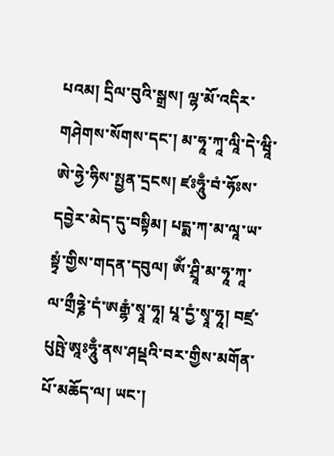པའམ། དྲིལ་བུའི་སྒྲས། ལྷ་མོ་འདིར་གཤེགས་སོགས་དང་། མ་ཧཱ་ཀཱ་ལཱི་དེ་ཝཱི་ཨེ་ཧྱེ་ཧིས་སྤྱན་དྲངས། ཛཿཧཱུྃ་བཾ་ཧོཿས་དབྱེར་མེད་དུ་བསྟིམ། པདྨ་ཀ་མ་ལཱ་ཡ་སྟྭཾ་གྱིས་གདན་དབུལ། ཨོཾ་ཤྲཱི་མ་ཧཱ་ཀཱ་ལ་གྲྀཧྞེ་དཾ་ཨརྒྷཾ་སྭཱ་ཧཱ། པཱ་དྱཾ་སྭཱ་ཧཱ། བཛྲ་པུཥྤེ་ཨཱཿཧཱུྃ་ནས་ཤཔྡའི་བར་གྱིས་མགོན་པོ་མཆོད་ལ། ཡང་།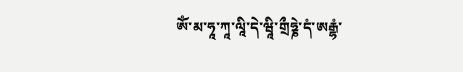ཨོཾ་མ་ཧཱ་ཀཱ་ལཱི་དེ་ཝཱི་གྲྀཧྞེ་དཾ་ཨརྒྷཾ་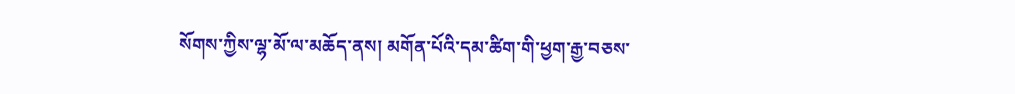སོགས་ཀྱིས་ལྷ་མོ་ལ་མཆོད་ནས། མགོན་པོའི་དམ་ཚིག་གི་ཕྱག་རྒྱ་བཅས་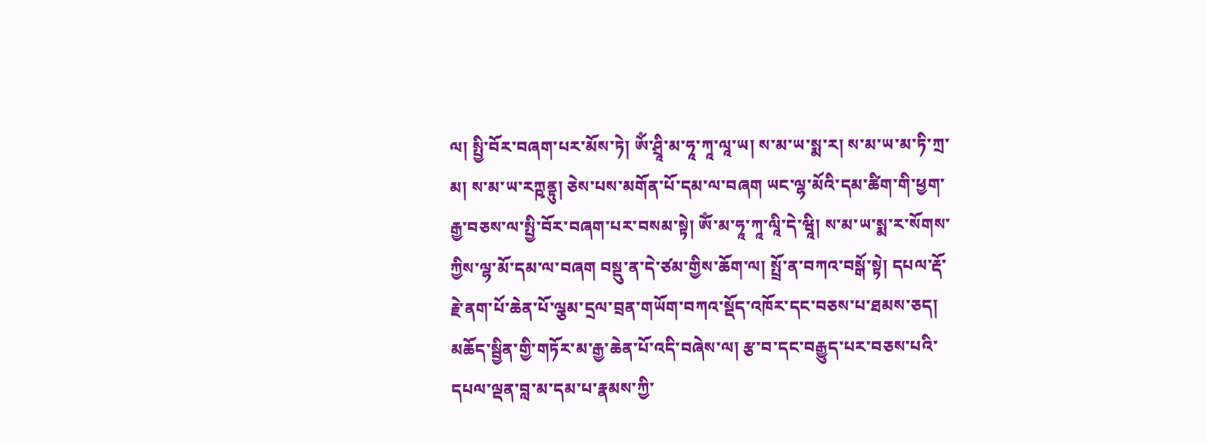ལ། སྤྱི་བོར་བཞག་པར་མོས་ཏེ། ཨོཾ་ཤྲཱི་མ་ཧཱ་ཀཱ་ལཱ་ཡ། ས་མ་ཡ་སྨ་ར། ས་མ་ཡ་མ་ཏི་ཀྲ་མ། ས་མ་ཡ་རཀྵནྟུ། ཅེས་པས་མགོན་པོ་དམ་ལ་བཞག ཡང་ལྷ་མོའི་དམ་ཚིག་གི་ཕྱག་རྒྱ་བཅས་ལ་སྤྱི་བོར་བཞག་པར་བསམ་སྟེ། ཨོཾ་མ་ཧཱ་ཀཱ་ལཱི་དེ་ཝཱི། ས་མ་ཡ་སྨ་ར་སོགས་ཀྱིས་ལྷ་མོ་དམ་ལ་བཞག བསྡུ་ན་དེ་ཙམ་གྱིས་ཆོག་ལ། སྤྲོ་ན་བཀའ་བསྒོ་སྟེ། དཔལ་རྡོ་རྗེ་ནག་པོ་ཆེན་པོ་ལྕམ་དྲལ་བྲན་གཡོག་བཀའ་སྡོད་འཁོར་དང་བཅས་པ་ཐམས་ཅད། མཆོད་སྦྱིན་གྱི་གཏོར་མ་རྒྱ་ཆེན་པོ་འདི་བཞེས་ལ། རྩ་བ་དང་བརྒྱུད་པར་བཅས་པའི་དཔལ་ལྡན་བླ་མ་དམ་པ་རྣམས་ཀྱི་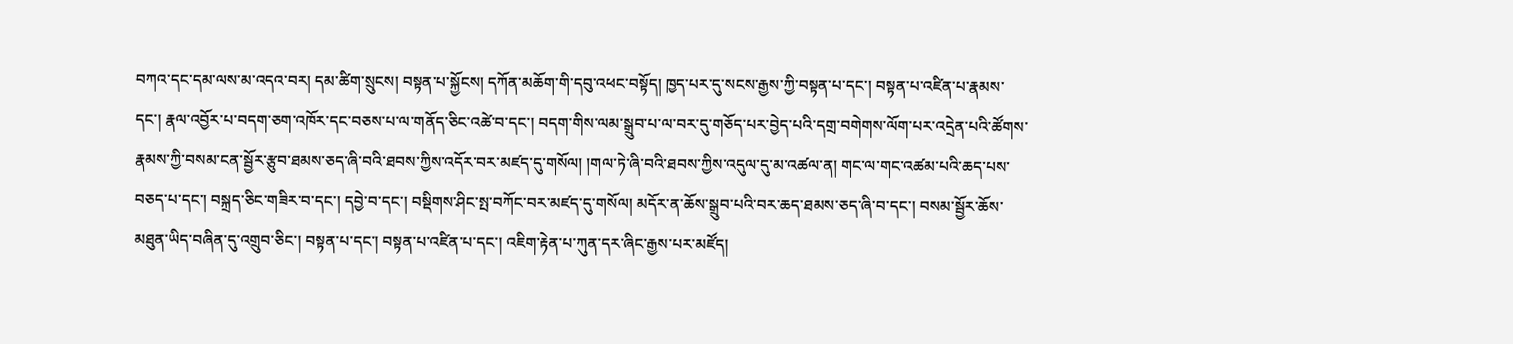བཀའ་དང་དམ་ལས་མ་འདའ་བར། དམ་ཚིག་སྲུངས། བསྟན་པ་སྐྱོངས། དཀོན་མཆོག་གི་དབུ་འཕང་བསྟོད། ཁྱད་པར་དུ་སངས་རྒྱས་ཀྱི་བསྟན་པ་དང་། བསྟན་པ་འཛིན་པ་རྣམས་དང་། རྣལ་འབྱོར་པ་བདག་ཅག་འཁོར་དང་བཅས་པ་ལ་གནོད་ཅིང་འཚེ་བ་དང་། བདག་གིས་ལམ་སྒྲུབ་པ་ལ་བར་དུ་གཅོད་པར་བྱེད་པའི་དགྲ་བགེགས་ལོག་པར་འདྲེན་པའི་ཚོགས་རྣམས་ཀྱི་བསམ་ངན་སྦྱོར་རྩུབ་ཐམས་ཅད་ཞི་བའི་ཐབས་ཀྱིས་འདོར་བར་མཛད་དུ་གསོལ། །གལ་ཏེ་ཞི་བའི་ཐབས་ཀྱིས་འདུལ་དུ་མ་འཚལ་ན། གང་ལ་གང་འཚམ་པའི་ཆད་པས་བཅད་པ་དང་། བསྐྲད་ཅིང་གཟིར་བ་དང་། དབྱེ་བ་དང་། བསྡིགས་ཤིང་སྤ་བཀོང་བར་མཛད་དུ་གསོལ། མདོར་ན་ཆོས་སྒྲུབ་པའི་བར་ཆད་ཐམས་ཅད་ཞི་བ་དང་། བསམ་སྦྱོར་ཆོས་མཐུན་ཡིད་བཞིན་དུ་འགྲུབ་ཅིང་། བསྟན་པ་དང་། བསྟན་པ་འཛིན་པ་དང་། འཇིག་རྟེན་པ་ཀུན་དར་ཞིང་རྒྱས་པར་མཛོད།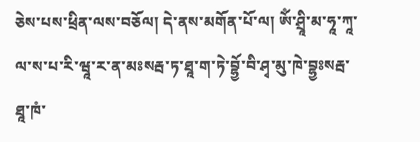ཅེས་པས་ཕྲིན་ལས་བཅོལ། དེ་ནས་མགོན་པོ་ལ། ཨོཾ་ཤྲཱི་མ་ཧཱ་ཀཱ་ལ་ས་པ་རི་ཝཱ་ར་ན་མཿསརྦ་ཏ་ཐཱ་ག་ཏེ་བྷྱོ་བི་ཤྭ་མུ་ཁེ་བྷྱཿསརྦ་ཐཱ་ཁཾ་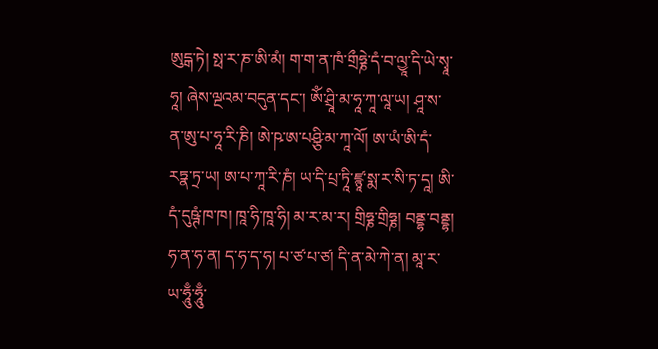ཨུདྒ་ཏེ། སྥ་ར་ཎ་ཨི་མཾ། ག་ག་ན་ཁཾ་གྲྀཧྞེ་དཾ་བ་ལྱཱ་དི་ཡེ་སྭཱ་ཧཱ། ཞེས་ལྔའམ་བདུན་དང་། ཨོཾ་ཤྲཱི་མ་ཧཱ་ཀཱ་ལཱ་ཡ། ཤཱ་ས་ན་ཨུ་པ་ཧཱ་རི་ཎི། ཨེ་ཥ་ཨ་པཤྩི་མ་ཀཱ་ལོ། ཨ་ཡཾ་ཨི་དཾ་རཏྣ་ཏྲ་ཡ། ཨ་པ་ཀཱ་རི་ཎཾ། ཡ་དི་པྲ་ཏཱི་ཛྙཱ་སྨ་ར་སི་ཏ་དཱ། ཨི་དཾ་དུཥྚཾ་ཁ་ཁ། ཁཱ་ཧི་ཁཱ་ཧི། མ་ར་མ་ར། གྲིཧྞ་གྲིཧྞ། བནྡྷ་བནྡྷ། ཧ་ན་ཧ་ན། ད་ཧ་ད་ཧ། པ་ཙ་པ་ཙ། དི་ན་མེ་ཀེ་ན། མཱ་ར་ཡ་ཧཱུྃ་ཧཱུྃ་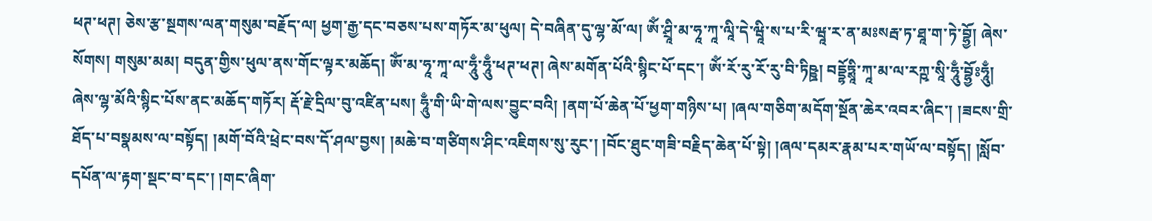ཕཊ་ཕཊ། ཅེས་རྩ་སྔགས་ལན་གསུམ་བརྗོད་ལ། ཕྱག་རྒྱ་དང་བཅས་པས་གཏོར་མ་ཕུལ། དེ་བཞིན་དུ་ལྷ་མོ་ལ། ཨོཾ་ཤྲཱི་མ་ཧཱ་ཀཱ་ལཱི་དེ་ཝཱི་ས་པ་རི་ཝཱ་ར་ན་མཿསརྦ་ཏ་ཐཱ་ག་ཏེ་བྷྱོ། ཞེས་སོགས། གསུམ་མམ། བདུན་གྱིས་ཕུལ་ནས་གོང་ལྟར་མཆོད། ཨོཾ་མ་ཧཱ་ཀཱ་ལ་ཧཱུྃ་ཧཱུྃ་ཕཊ་ཕཊ། ཞེས་མགོན་པོའི་སྙིང་པོ་དང་། ཨོཾ་རོ་རུ་རོ་རུ་བི་ཏིཥྛ། བདྡྷོཏྶཱི་ཀཱ་མ་ལ་རཀྵ་སཱི་ཧཱུྃ་བྷྱོཿཧཱུྃ། ཞེས་ལྷ་མོའི་སྙིང་པོས་ནང་མཆོད་གཏོར། རྡོ་རྗེ་དྲིལ་བུ་འཛིན་པས། ཧཱུྃ་གི་ཡི་གེ་ལས་བྱུང་བའི། །ནག་པོ་ཆེན་པོ་ཕྱག་གཉིས་པ། །ཞལ་གཅིག་མདོག་སྔོན་ཆེར་འབར་ཞིང་། །ཟངས་གྲི་ཐོད་པ་བསྣམས་ལ་བསྟོད། །མགོ་བོའི་ཕྲེང་བས་དོ་ཤལ་བྱས། །མཆེ་བ་གཙིགས་ཤིང་འཇིགས་སུ་རུང་། །བོང་ཐུང་གཟི་བརྗིད་ཆེན་པོ་སྟེ། །ཞལ་དམར་རྣམ་པར་གཡོ་ལ་བསྟོད། །སློབ་དཔོན་ལ་རྟག་སྡང་བ་དང་། །གང་ཞིག་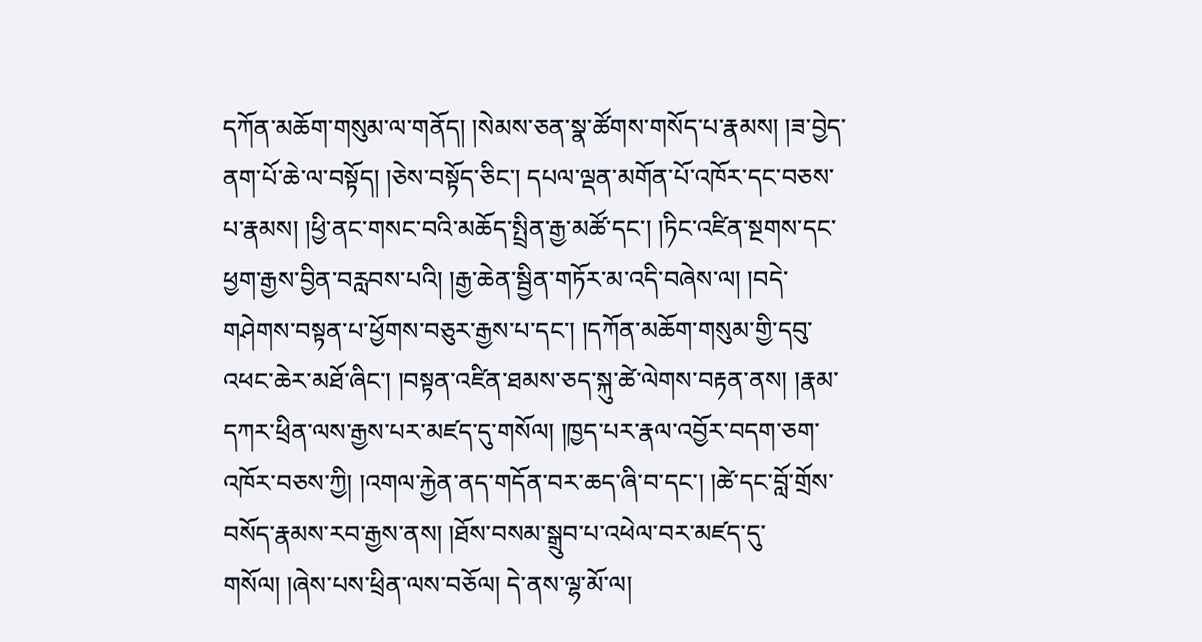དཀོན་མཆོག་གསུམ་ལ་གནོད། །སེམས་ཅན་སྣ་ཚོགས་གསོད་པ་རྣམས། །ཟ་བྱེད་ནག་པོ་ཆེ་ལ་བསྟོད། །ཅེས་བསྟོད་ཅིང་། དཔལ་ལྡན་མགོན་པོ་འཁོར་དང་བཅས་པ་རྣམས། །ཕྱི་ནང་གསང་བའི་མཆོད་སྤྲིན་རྒྱ་མཚོ་དང་། །ཏིང་འཛིན་སྔགས་དང་ཕྱག་རྒྱས་བྱིན་བརླབས་པའི། །རྒྱ་ཆེན་སྦྱིན་གཏོར་མ་འདི་བཞེས་ལ། །བདེ་གཤེགས་བསྟན་པ་ཕྱོགས་བཅུར་རྒྱས་པ་དང་། །དཀོན་མཆོག་གསུམ་གྱི་དབུ་འཕང་ཆེར་མཐོ་ཞིང་། །བསྟན་འཛིན་ཐམས་ཅད་སྐུ་ཚེ་ལེགས་བརྟན་ནས། །རྣམ་དཀར་ཕྲིན་ལས་རྒྱས་པར་མཛད་དུ་གསོལ། །ཁྱད་པར་རྣལ་འབྱོར་བདག་ཅག་འཁོར་བཅས་ཀྱི། །འགལ་རྐྱེན་ནད་གདོན་བར་ཆད་ཞི་བ་དང་། །ཚེ་དང་བློ་གྲོས་བསོད་རྣམས་རབ་རྒྱས་ནས། །ཐོས་བསམ་སྒྲུབ་པ་འཕེལ་བར་མཛད་དུ་གསོལ། །ཞེས་པས་ཕྲིན་ལས་བཅོལ། དེ་ནས་ལྷ་མོ་ལ།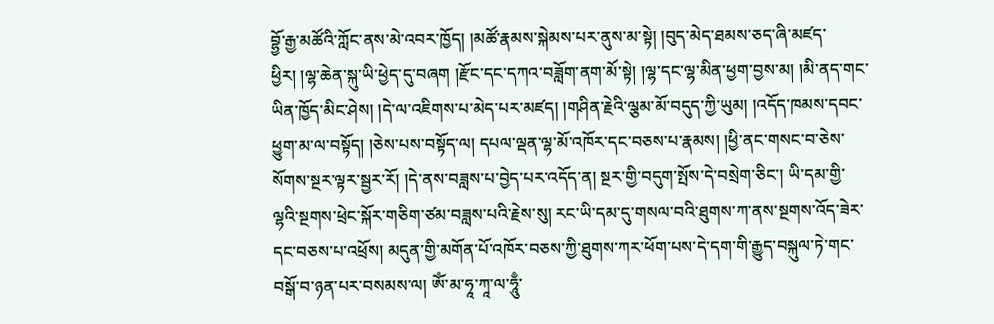བྷྱོ་རྒྱ་མཚོའི་ཀློང་ནས་མེ་འབར་ཁྱོད། །མཚོ་རྣམས་སྐེམས་པར་ནུས་མ་སྟེ། །བུད་མེད་ཐམས་ཅད་ཞི་མཛད་ཕྱིར། །ལྷ་ཆེན་སྐུ་ཡི་ཕྱེད་དུ་བཞག །རྫོང་དང་དཀའ་བཟློག་ནག་མོ་སྟེ། །ལྷ་དང་ལྷ་མིན་ཕྱག་བྱས་མ། །མི་ནད་གང་ཡིན་ཁྱོད་མིང་ཤེས། །དེ་ལ་འཇིགས་པ་མེད་པར་མཛད། །གཤིན་རྗེའི་ལྕམ་མོ་བདུད་ཀྱི་ཡུམ། །འདོད་ཁམས་དབང་ཕྱུག་མ་ལ་བསྟོད། །ཅེས་པས་བསྟོད་ལ། དཔལ་ལྡན་ལྷ་མོ་འཁོར་དང་བཅས་པ་རྣམས། །ཕྱི་ནང་གསང་བ་ཅེས་སོགས་སྔར་ལྟར་སྦྱར་རོ། །དེ་ནས་བཟླས་པ་བྱེད་པར་འདོད་ན། སྔར་གྱི་བདུག་སྤོས་དེ་བསྲེག་ཅིང་། ཡི་དམ་གྱི་ལྷའི་སྔགས་ཕྲེང་སྐོར་གཅིག་ཙམ་བཟླས་པའི་རྗེས་སུ། རང་ཡི་དམ་དུ་གསལ་བའི་ཐུགས་ཀ་ནས་སྔགས་འོད་ཟེར་དང་བཅས་པ་འཕྲོས། མདུན་གྱི་མགོན་པོ་འཁོར་བཅས་ཀྱི་ཐུགས་ཀར་ཕོག་པས་དེ་དག་གི་རྒྱུད་བསྐུལ་ཏེ་གང་བསྒོ་བ་ཉན་པར་བསམས་ལ། ཨོཾ་མ་ཧཱ་ཀཱ་ལ་ཧཱུྃ་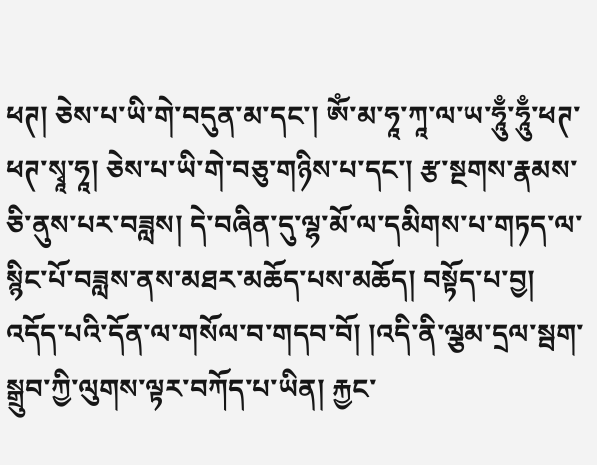ཕཊ། ཅེས་པ་ཡི་གེ་བདུན་མ་དང་། ཨོཾ་མ་ཧཱ་ཀཱ་ལ་ཡ་ཧཱུྃ་ཧཱུྃ་ཕཊ་ཕཊ་སྭཱ་ཧཱ། ཅེས་པ་ཡི་གེ་བཅུ་གཉིས་པ་དང་། རྩ་སྔགས་རྣམས་ཅི་ནུས་པར་བཟླས། དེ་བཞིན་དུ་ལྷ་མོ་ལ་དམིགས་པ་གཏད་ལ་སྙིང་པོ་བཟླས་ནས་མཐར་མཆོད་པས་མཆོད། བསྟོད་པ་བྱ། འདོད་པའི་དོན་ལ་གསོལ་བ་གདབ་བོ། །འདི་ནི་ལྕམ་དྲལ་སྦག་སྒྲུབ་ཀྱི་ལུགས་ལྟར་བཀོད་པ་ཡིན། རྐྱང་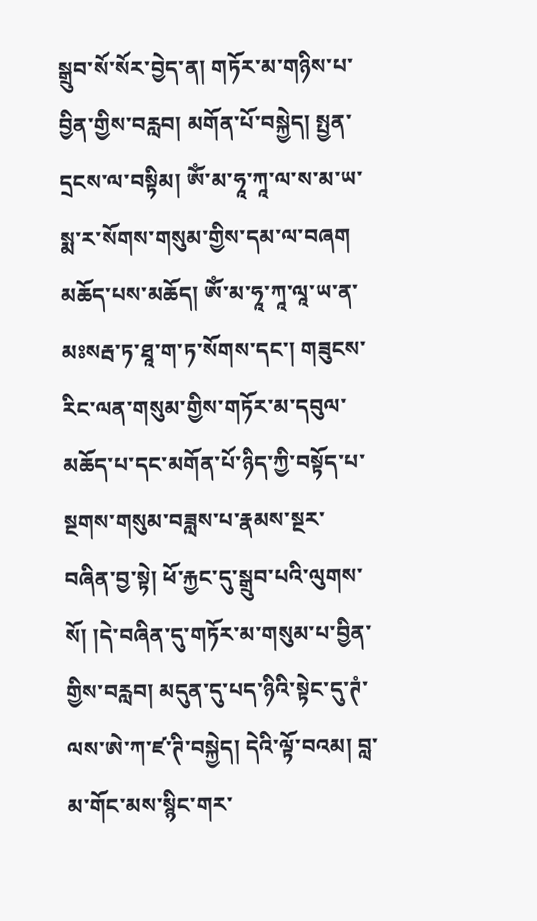སྒྲུབ་སོ་སོར་བྱེད་ན། གཏོར་མ་གཉིས་པ་བྱིན་གྱིས་བརླབ། མགོན་པོ་བསྐྱེད། སྤྱན་དྲངས་ལ་བསྟིམ། ཨོཾ་མ་ཧཱ་ཀཱ་ལ་ས་མ་ཡ་སྨ་ར་སོགས་གསུམ་གྱིས་དམ་ལ་བཞག མཆོད་པས་མཆོད། ཨོཾ་མ་ཧཱ་ཀཱ་ལཱ་ཡ་ན་མཿསརྦ་ཏ་ཐཱ་ག་ཏ་སོགས་དང་། གཟུངས་རིང་ལན་གསུམ་གྱིས་གཏོར་མ་དབུལ་མཆོད་པ་དང་མགོན་པོ་ཉིད་ཀྱི་བསྟོད་པ་སྔགས་གསུམ་བཟླས་པ་རྣམས་སྔར་བཞིན་བྱ་སྟེ། ཕོ་རྐྱང་དུ་སྒྲུབ་པའི་ལུགས་སོ། །དེ་བཞིན་དུ་གཏོར་མ་གསུམ་པ་བྱིན་གྱིས་བརླབ། མདུན་དུ་པད་ཉིའི་སྟེང་དུ་ཊཾ་ལས་ཨེ་ཀ་ཛ་ཊི་བསྐྱེད། དེའི་ལྟོ་བའམ། བླ་མ་གོང་མས་སྙིང་གར་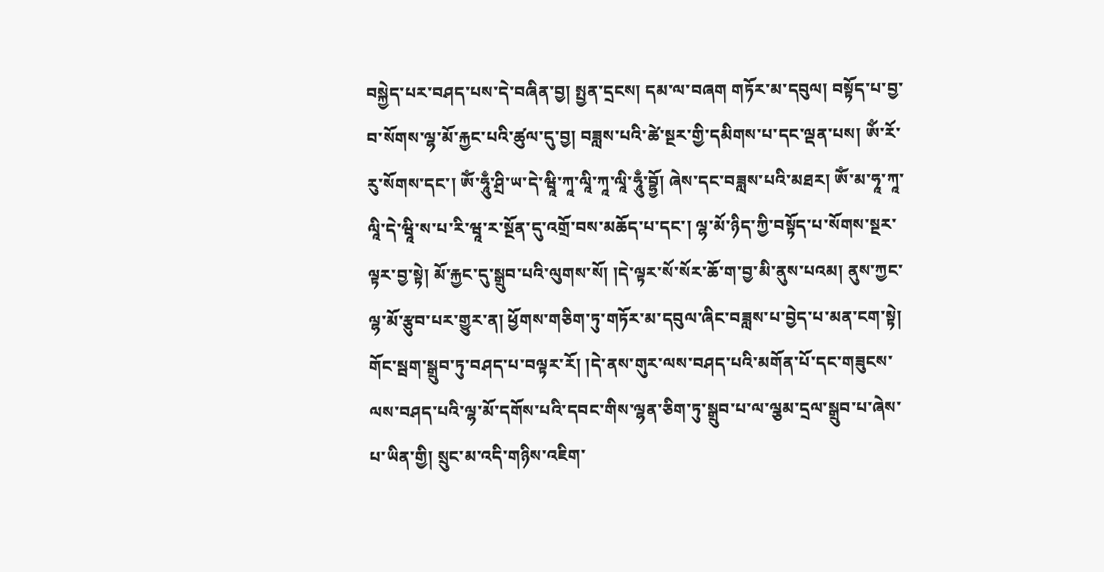བསྐྱེད་པར་བཤད་པས་དེ་བཞིན་བྱ། སྤྱན་དྲངས། དམ་ལ་བཞག གཏོར་མ་དབུལ། བསྟོད་པ་བྱ་བ་སོགས་ལྷ་མོ་རྐྱང་པའི་ཚུལ་དུ་བྱ། བཟླས་པའི་ཚེ་སྔར་གྱི་དམིགས་པ་དང་ལྡན་པས། ཨོཾ་རོ་རུ་སོགས་དང་། ཨོཾ་ཧཱུྃ་ཤྲི་ཡ་དེ་ཝཱི་ཀཱ་ལཱི་ཀཱ་ལཱི་ཧཱུྃ་བྷྱོ། ཞེས་དང་བཟླས་པའི་མཐར། ཨོཾ་མ་ཧཱ་ཀཱ་ལཱི་དེ་ཝཱི་ས་པ་རི་ཝཱ་ར་སྔོན་དུ་འགྲོ་བས་མཆོད་པ་དང་། ལྷ་མོ་ཉིད་ཀྱི་བསྟོད་པ་སོགས་སྔར་ལྟར་བྱ་སྟེ། མོ་རྐྱང་དུ་སྒྲུབ་པའི་ལུགས་སོ། །དེ་ལྟར་སོ་སོར་ཆོ་ག་བྱ་མི་ནུས་པའམ། ནུས་ཀྱང་ལྷ་མོ་རྩུབ་པར་གྱུར་ན། ཕྱོགས་གཅིག་ཏུ་གཏོར་མ་དབུལ་ཞིང་བཟླས་པ་བྱེད་པ་མན་ངག་སྟེ། གོང་སྦག་སྒྲུབ་ཏུ་བཤད་པ་བལྟར་རོ། །དེ་ནས་གུར་ལས་བཤད་པའི་མགོན་པོ་དང་གཟུངས་ལས་བཤད་པའི་ལྷ་མོ་དགོས་པའི་དབང་གིས་ལྷན་ཅིག་ཏུ་སྒྲུབ་པ་ལ་ལྕམ་དྲལ་སྒྲུབ་པ་ཞེས་པ་ཡིན་གྱི། སྲུང་མ་འདི་གཉིས་འཇིག་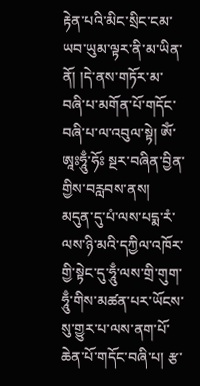རྟེན་པའི་མིང་སྲིང་ངམ་ཡབ་ཡུམ་ལྟར་ནི་མ་ཡིན་ནོ། །དེ་ནས་གཏོར་མ་བཞི་པ་མགོན་པོ་གདོང་བཞི་པ་ལ་འབུལ་སྟེ། ཨོཾ་ཨཱཿཧཱུྃ་ཧོཿ སྔར་བཞིན་བྱིན་གྱིས་བརླབས་ནས། མདུན་དུ་པཾ་ལས་པདྨ་རཾ་ལས་ཉི་མའི་དཀྱིལ་འཁོར་གྱི་སྟེང་དུ་ཧཱུྃ་ལས་གྲི་གུག་ཧཱུྃ་གིས་མཚན་པར་ཡོངས་སུ་གྱུར་པ་ལས་ནག་པོ་ཆེན་པོ་གདོང་བཞི་པ། རྩ་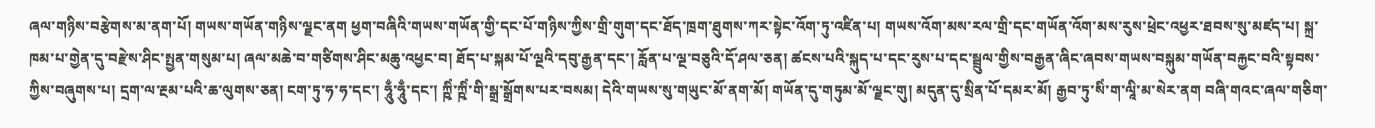ཞལ་གཉིས་བརྩེགས་མ་ནག་པོ། གཡས་གཡོན་གཉིས་ལྗང་ནག ཕྱག་བཞིའི་གཡས་གཡོན་གྱི་དང་པོ་གཉིས་ཀྱིས་གྲི་གུག་དང་ཐོད་ཁྲག་ཐུགས་ཀར་སྟེང་འོག་ཏུ་འཛིན་པ། གཡས་འོག་མས་རལ་གྲི་དང་གཡོན་འོག་མས་རུས་ཕྲེང་འཕྱར་ཐབས་སུ་མཛད་པ། སྐྲ་ཁམ་པ་གྱེན་དུ་བརྫེས་ཤིང་སྤྱན་གསུམ་པ། ཞལ་མཆེ་བ་གཙིགས་ཤིང་མཆུ་འཕྱང་བ། ཐོད་པ་སྐམ་པོ་ལྔའི་དབུ་རྒྱན་དང་། རློན་པ་ལྔ་བཅུའི་དོ་ཤལ་ཅན། ཚངས་པའི་སྐུད་པ་དང་རུས་པ་དང་སྦྲུལ་གྱིས་བརྒྱན་ཞིང་ཞབས་གཡས་བསྐུམ་གཡོན་བརྐྱང་བའི་སྟབས་ཀྱིས་བཞུགས་པ། དྲག་ལ་རྔམ་པའི་ཆ་ལུགས་ཅན། ངག་ཏུ་ཧ་ཧ་དང་། ཧཱུྃ་ཧཱུྃ་དང་། ཀྵིཾ་ཀྵིཾ་གི་སྒྲ་སྒྲོགས་པར་བསམ། དེའི་གཡས་སུ་གཡུང་མོ་ནག་མོ། གཡོན་དུ་གཏུམ་མོ་ལྗང་གུ། མདུན་དུ་སྲིན་པོ་དམར་མོ། རྒྱབ་ཏུ་སིཾ་ག་ལཱི་མ་སེར་ནག བཞི་གའང་ཞལ་གཅིག་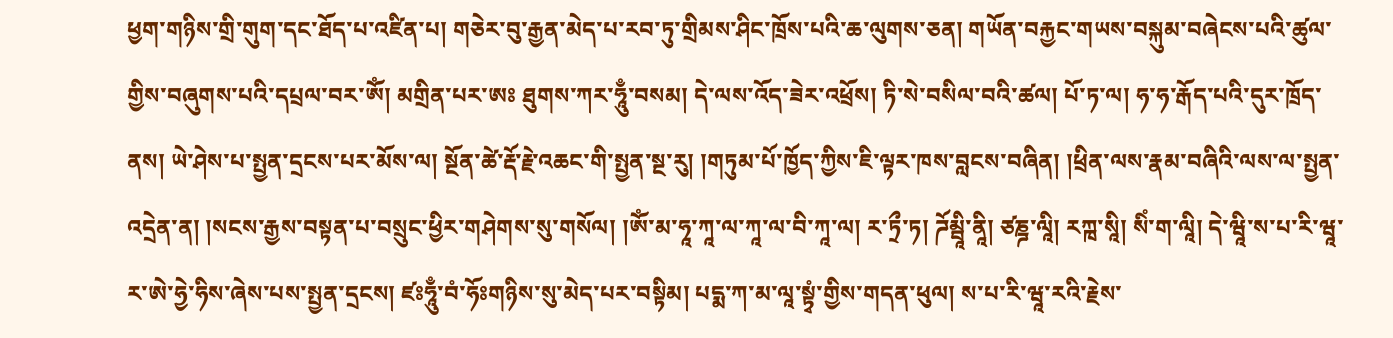ཕྱག་གཉིས་གྲི་གུག་དང་ཐོད་པ་འཛིན་པ། གཅེར་བུ་རྒྱན་མེད་པ་རབ་ཏུ་གྲིམས་ཤིང་ཁྲོས་པའི་ཆ་ལུགས་ཅན། གཡོན་བརྐྱང་གཡས་བསྐུམ་བཞེངས་པའི་ཚུལ་གྱིས་བཞུགས་པའི་དཔྲལ་བར་ཨོཾ། མགྲིན་པར་ཨཿ ཐུགས་ཀར་ཧཱུྃ་བསམ། དེ་ལས་འོད་ཟེར་འཕྲོས། ཏི་སེ་བསིལ་བའི་ཚལ། པོ་ཏ་ལ། ཧ་ཧ་རྒོད་པའི་དུར་ཁྲོད་ནས། ཡེ་ཤེས་པ་སྤྱན་དྲངས་པར་མོས་ལ། སྔོན་ཚེ་རྡོ་རྗེ་འཆང་གི་སྤྱན་སྔ་རུ། །གཏུམ་པོ་ཁྱོད་ཀྱིས་ཇི་ལྟར་ཁས་བླངས་བཞིན། །ཕྲིན་ལས་རྣམ་བཞིའི་ལས་ལ་སྤྱན་འདྲེན་ན། །སངས་རྒྱས་བསྟན་པ་བསྲུང་ཕྱིར་གཤེགས་སུ་གསོལ། །ཨོཾ་མ་ཧཱ་ཀཱ་ལ་ཀཱ་ལ་བི་ཀཱ་ལ། ར་ཏྲྀ་ཏ། ཌོམྦཱི་ནཱི། ཙཎྜ་ལཱི། རཀྑ་སཱི། སིཾ་ག་ལཱི། དེ་ཝཱི་ས་པ་རི་ཝཱ་ར་ཨེ་ཧྱེ་ཧིས་ཞེས་པས་སྤྱན་དྲངས། ཛཿཧཱུྃ་བཾ་ཧོཿགཉིས་སུ་མེད་པར་བསྟིམ། པདྨ་ཀ་མ་ལཱ་སྟྭཾ་གྱིས་གདན་ཕུལ། ས་པ་རི་ཝཱ་རའི་རྗེས་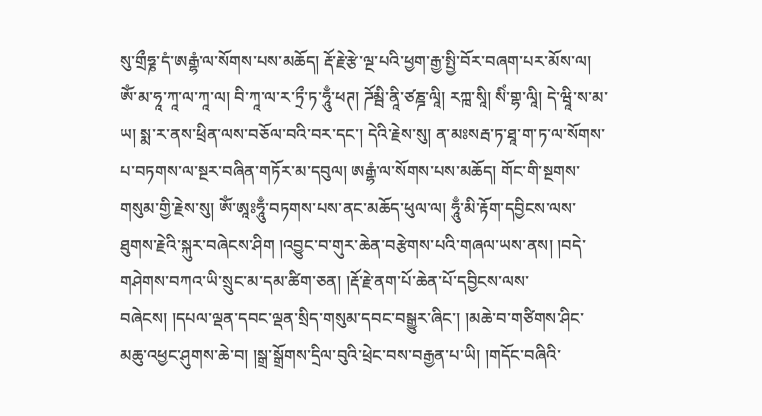སུ་གྲྀཧྞ་དཾ་ཨརྒྷཾ་ལ་སོགས་པས་མཆོད། རྡོ་རྗེ་རྩེ་ལྔ་པའི་ཕྱག་རྒྱ་སྤྱི་བོར་བཞག་པར་མོས་ལ། ཨོཾ་མ་ཧཱ་ཀཱ་ལ་ཀཱ་ལ། བི་ཀཱ་ལ་ར་ཏྲྀ་ཏ་ཧཱུྃ་ཕཊ། ཌོམྦི་ནཱི་ཙཎྜ་ལཱི། རཀྑ་སཱི། སིཾ་གྷ་ལཱི། དེ་ཝཱི་ས་མ་ཡ། སྨ་ར་ནས་ཕྲིན་ལས་བཅོལ་བའི་བར་དང་། དེའི་རྗེས་སུ། ན་མཿསརྦ་ཏ་ཐཱ་ག་ཏ་ལ་སོགས་པ་བཏགས་ལ་སྔར་བཞིན་གཏོར་མ་དབུལ། ཨརྒྷཾ་ལ་སོགས་པས་མཆོད། གོང་གི་སྔགས་གསུམ་གྱི་རྗེས་སུ། ཨོཾ་ཨཱཿཧཱུྃ་བཏགས་པས་ནང་མཆོད་ཕུལ་ལ། ཧཱུྃ་མི་རྟོག་དབྱིངས་ལས་ཐུགས་རྗེའི་སྐུར་བཞེངས་ཤིག །འབྱུང་བ་གུར་ཆེན་བརྩེགས་པའི་གཞལ་ཡས་ནས། །བདེ་གཤེགས་བཀའ་ཡི་སྲུང་མ་དམ་ཚིག་ཅན། །རྡོ་རྗེ་ནག་པོ་ཆེན་པོ་དབྱིངས་ལས་བཞེངས། །དཔལ་ལྡན་དབང་ལྡན་སྲིད་གསུམ་དབང་བསྒྱུར་ཞིང་། །མཆེ་བ་གཙིགས་ཤིང་མཆུ་འཕྱང་ཤུགས་ཆེ་བ། །སྒྲ་སྒྲོགས་དྲིལ་བུའི་ཕྲེང་བས་བརྒྱན་པ་ཡི། །གདོང་བཞིའི་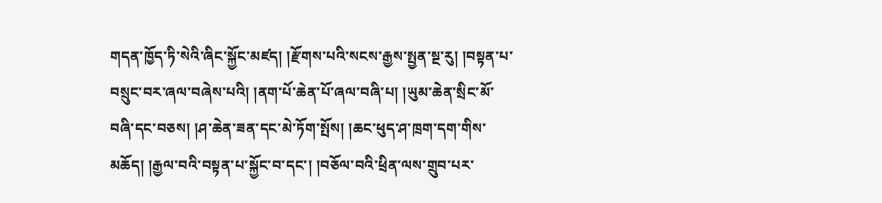གདན་ཁྱོད་ཏི་སེའི་ཞིང་སྐྱོང་མཛད། །རྫོགས་པའི་སངས་རྒྱས་སྤྱན་སྔ་རུ། །བསྟན་པ་བསྲུང་བར་ཞལ་བཞེས་པའི། །ནག་པོ་ཆེན་པོ་ཞལ་བཞི་པ། །ཡུམ་ཆེན་སྲིང་མོ་བཞི་དང་བཅས། །ཤ་ཆེན་ཟན་དང་མེ་ཏོག་སྤོས། །ཆང་ཕུད་ཤ་ཁྲག་དག་གིས་མཆོད། །རྒྱལ་བའི་བསྟན་པ་སྐྱོང་བ་དང་། །བཅོལ་བའི་ཕྲིན་ལས་གྲུབ་པར་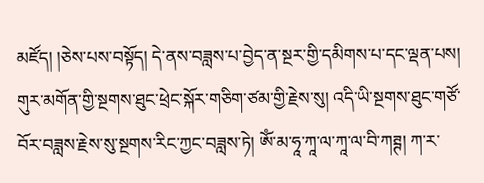མཛོད། །ཅེས་པས་བསྟོད། དེ་ནས་བཟླས་པ་བྱེད་ན་སྔར་གྱི་དམིགས་པ་དང་ལྡན་པས། གུར་མགོན་གྱི་སྔགས་ཐུང་ཕྲེང་སྐོར་གཅིག་ཙམ་གྱི་རྗེས་སུ། འདི་ཡི་སྔགས་ཐུང་གཙོ་བོར་བཟླས་རྗེས་སུ་སྔགས་རིང་ཀྱང་བཟླས་ཏེ། ཨོཾ་མ་ཧཱ་ཀཱ་ལ་ཀཱ་ལ་བི་ཀཊྚ། ཀ་ར་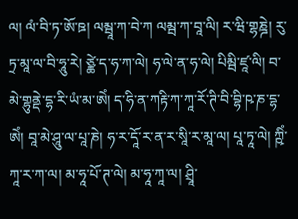ལ། ལཾ་བི་ཏ་ཨོ་ཋ། ལམྦཱ་ཀ་བེ་ཀ ལམྦ་ཀ་བཱ་ལི། ར་ཝི་གྷཎྜེ། རུ་ཏྲ་མཱ་ལ་བི་ཧཱུ་རེ། ཙྪེ་ད་ཧ་ཀ་ལེ། ཧ་ལེ་ན་ཧ་ལེ། པིམྦི་ཛཱ་ལི། བ་མེ་གྷུནྡེ་དྷ་རི་ཡཾ་མ་ཨེཾ། ད་ཧི་ན་ཀརྟི་ཀ་ཀཱ་རོ་ཊི་བི་བྷི་ཥ་ཎ་དྷ་ཨེཾ། བཱ་མེ་ཤཱུ་ལ་པཱ་ཎེ། ཧ་ར་དཱོ་ར་ན་ར་སཱི་ར་མཱ་ལ། པཱ་ཏཱ་ལེ། ཀྵིཾ་ཀཱ་ར་ཀ་ལ། མ་ཧཱ་པོ་ཊ་ལེ། མ་ཧཱ་ཀཱ་ལ། ཤྲཱི་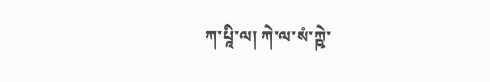ཀ་པཱི་ལ། ཀེ་ལ་སཾ་ཀྵེ་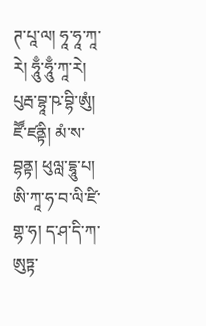ཊ་པཱ་ལ། ཧཱ་ཧཱ་ཀཱ་རེ། ཧཱུྃ་ཧཱུྃ་ཀཱ་རེ། པུརྦ་བྷཱ་ཥ་བྷི་ཨུཾ། ཛཽ་ཛནྟི། མཾ་ས་བྷནྟ། ཕུལླ་དྷཱུ་པ། ཨི་ཀཱ་ཧ་བ་ལི་ཛི་གྷ་ཧ། ད་ཤ་དི་ཀ་ཨུཏྟ་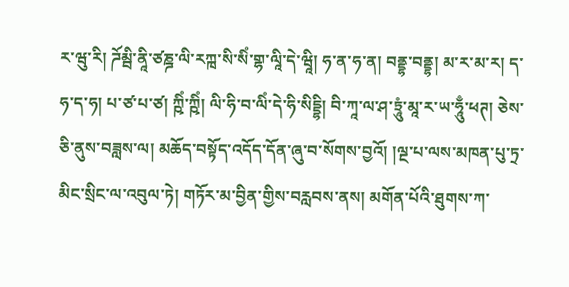ར་ཝུ་རི། ཌོམྦི་ནཱི་ཙཎྜ་ལི་རཀྑ་སི་སིཾ་གྷ་ལཱི་དེ་ཝཱི། ཧ་ན་ཧ་ན། བནྡྷ་བནྡྷ། མ་ར་མ་ར། ད་ཧ་ད་ཧ། པ་ཙ་པ་ཙ། ཀྵིཾ་ཀྵིཾ། ལི་ཧི་བ་ལིཾ་དེ་ཧི་སིདྡྷི། བི་ཀཱ་ལ་ཤ་ཏྲཱུཾ་མཱ་ར་ཡ་ཧཱུྃ་ཕཊ། ཅེས་ཅི་ནུས་བཟླས་ལ། མཆོད་བསྟོད་འདོད་དོན་ཞུ་བ་སོགས་བྱའོ། །ལྔ་པ་ལས་མཁན་པུ་ཏྲ་མིང་སྲིང་ལ་འབུལ་ཏེ། གཏོར་མ་བྱིན་གྱིས་བརླབས་ནས། མགོན་པོའི་ཐུགས་ཀ་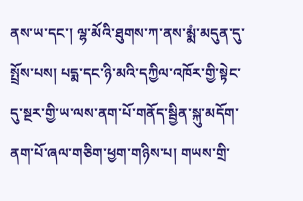ནས་ཡ་དང་། ལྷ་མོའི་ཐུགས་ཀ་ནས་མྨཾ་མདུན་དུ་སྤྲོས་པས། པདྨ་དང་ཉི་མའི་དཀྱིལ་འཁོར་གྱི་སྟེང་དུ་སྔར་གྱི་ཡ་ལས་ནག་པོ་གནོད་སྦྱིན་སྐུ་མདོག་ནག་པོ་ཞལ་གཅིག་ཕྱག་གཉིས་པ། གཡས་གྲི་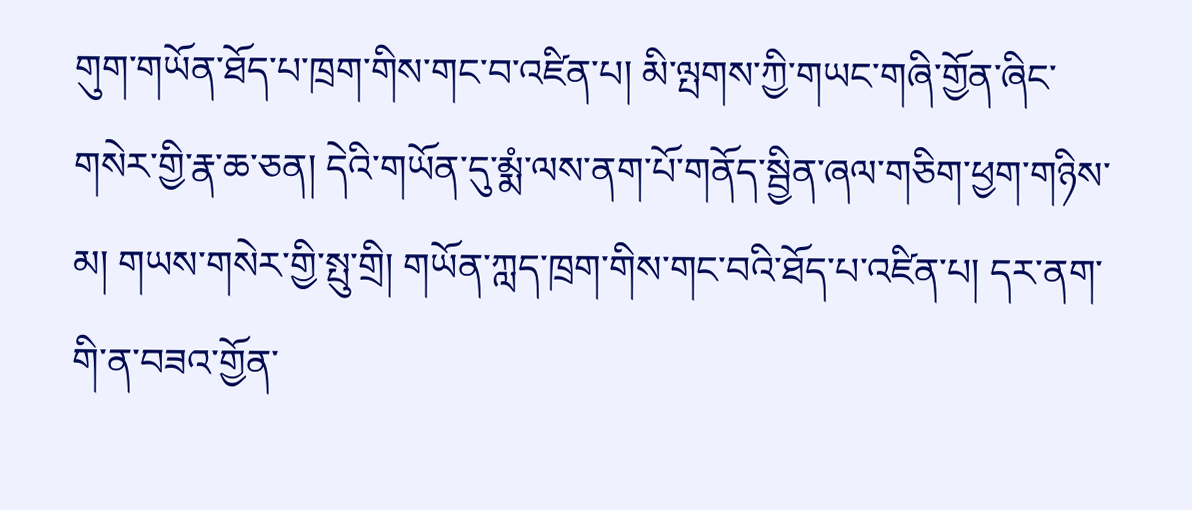གུག་གཡོན་ཐོད་པ་ཁྲག་གིས་གང་བ་འཛིན་པ། མི་ལྤགས་ཀྱི་གཡང་གཞི་གྱོན་ཞིང་གསེར་གྱི་རྣ་ཆ་ཅན། དེའི་གཡོན་དུ་མྨཾ་ལས་ནག་པོ་གནོད་སྦྱིན་ཞལ་གཅིག་ཕྱག་གཉིས་མ། གཡས་གསེར་གྱི་སྤུ་གྲི། གཡོན་ཀླད་ཁྲག་གིས་གང་བའི་ཐོད་པ་འཛིན་པ། དར་ནག་གི་ན་བཟའ་གྱོན་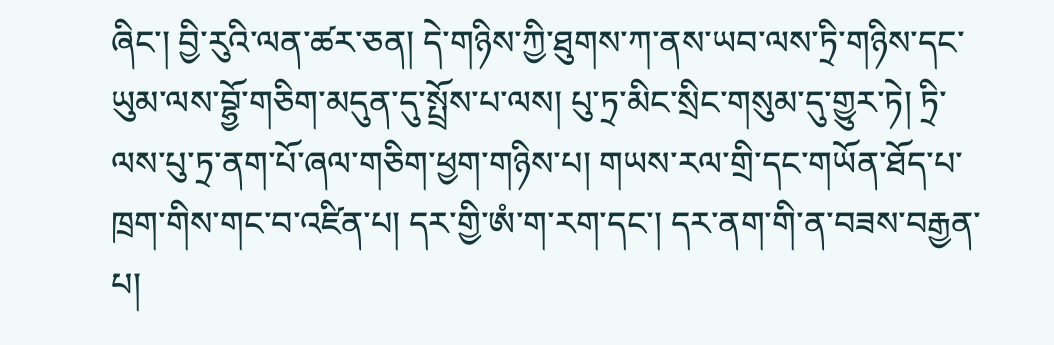ཞིང་། བྱི་རུའི་ལན་ཚར་ཅན། དེ་གཉིས་ཀྱི་ཐུགས་ཀ་ནས་ཡབ་ལས་ཏྲི་གཉིས་དང་ཡུམ་ལས་བྷྱོ་གཅིག་མདུན་དུ་སྤྲོས་པ་ལས། པུ་ཏྲ་མིང་སྲིང་གསུམ་དུ་གྱུར་ཏེ། ཏྲི་ལས་པུ་ཏྲ་ནག་པོ་ཞལ་གཅིག་ཕྱག་གཉིས་པ། གཡས་རལ་གྲི་དང་གཡོན་ཐོད་པ་ཁྲག་གིས་གང་བ་འཛིན་པ། དར་གྱི་ཨཾ་ག་རག་དང་། དར་ནག་གི་ན་བཟས་བརྒྱན་པ།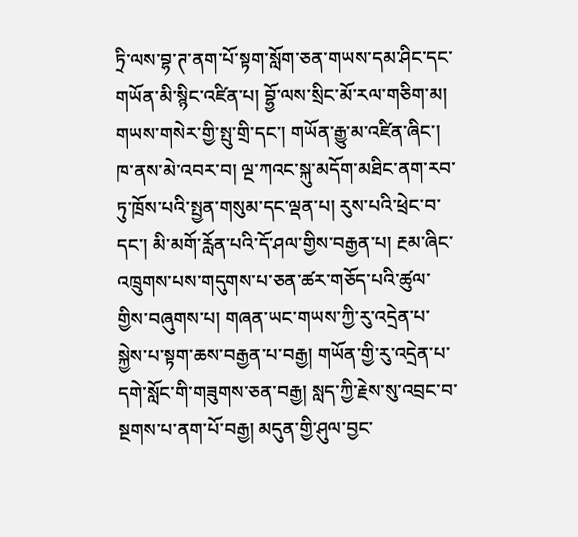ཏྲི་ལས་བྷ་ཊ་ནག་པོ་སྟག་སློག་ཅན་གཡས་དམ་ཤིང་དང་གཡོན་མི་སྙིང་འཛིན་པ། བྷྱོ་ལས་སྲིང་མོ་རལ་གཅིག་མ། གཡས་གསེར་གྱི་སྤུ་གྲི་དང་། གཡོན་རྒྱུ་མ་འཛིན་ཞིང་། ཁ་ནས་མེ་འབར་བ། ལྔ་ཀའང་སྐུ་མདོག་མཐིང་ནག་རབ་ཏུ་ཁྲོས་པའི་སྤྱན་གསུམ་དང་ལྡན་པ། རུས་པའི་ཕྲེང་བ་དང་། མི་མགོ་རློན་པའི་དོ་ཤལ་གྱིས་བརྒྱན་པ། རྔམ་ཞིང་འཁྲུགས་པས་གདུགས་པ་ཅན་ཚར་གཅོད་པའི་ཚུལ་གྱིས་བཞུགས་པ། གཞན་ཡང་གཡས་ཀྱི་རུ་འདྲེན་པ་སྐྱེས་པ་སྟག་ཆས་བརྒྱན་པ་བརྒྱ། གཡོན་གྱི་རུ་འདྲེན་པ་དགེ་སློང་གི་གཟུགས་ཅན་བརྒྱ། སླད་ཀྱི་རྗེས་སུ་འབྲང་བ་སྔགས་པ་ནག་པོ་བརྒྱ། མདུན་གྱི་ཤུལ་བྱང་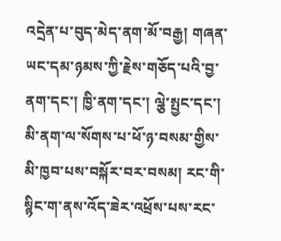འདྲེན་པ་བུད་མེད་ནག་མོ་བརྒྱ། གཞན་ཡང་དམ་ཉམས་ཀྱི་རྗེས་གཅོད་པའི་བྱ་ནག་དང་། ཁྱི་ནག་དང་། ལྕེ་སྤྱང་དང་། མི་ནག་ལ་སོགས་པ་ཕོ་ཉ་བསམ་གྱིས་མི་ཁྱབ་པས་བསྐོར་བར་བསམ། རང་གི་སྙིང་ག་ནས་འོད་ཟེར་འཕྲོས་པས་རང་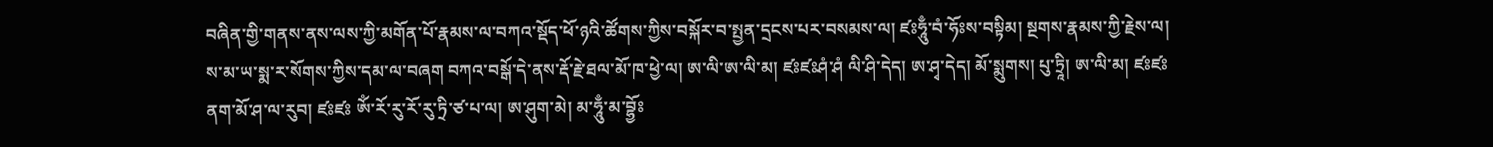བཞིན་གྱི་གནས་ནས་ལས་ཀྱི་མགོན་པོ་རྣམས་ལ་བཀའ་སྡོད་ཕོ་ཉའི་ཚོགས་ཀྱིས་བསྐོར་བ་སྤྱན་དྲངས་པར་བསམས་ལ། ཛཿཧཱུྃ་བཾ་ཧོཿས་བསྟིམ། སྔགས་རྣམས་ཀྱི་རྗེས་ལ། ས་མ་ཡ་སྨ་ར་སོགས་ཀྱིས་དམ་ལ་བཞག བཀའ་བསྒོ་དེ་ནས་རྡོ་རྗེ་ཐལ་མོ་ཁ་ཕྱེ་ལ། ཨ་ལི་ཨ་ལི་མ། ཛཿཛཿཤཾ་ཤཾ ལི་ཤི་དེད། ཨ་ཤྭ་དེད། མོ་སྨུགས། པུ་ཏྲཱི། ཨ་ལི་མ། ཛཿཛཿ ནག་མོ་ཤ་ལ་རུབ། ཛཿཛཿ ཨོཾ་རོ་རུ་རོ་རུ་ཏྲི་ཙ་པ་ལ། ཨ་ཤུག་མེ། མ་ཧཱུྃ་མ་བྷྱོཿ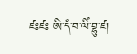ཛཿཛཿ ཨི་དཾ་བ་ལིཾ་བྷུ་ཛ།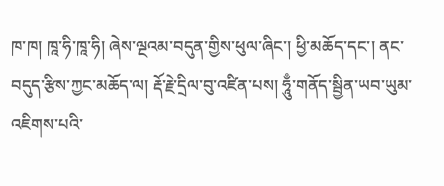ཁ་ཁ། ཁཱ་ཧི་ཁཱ་ཧི། ཞེས་ལྔའམ་བདུན་གྱིས་ཕུལ་ཞིང་། ཕྱི་མཆོད་དང་། ནང་བདུད་རྩིས་ཀྱང་མཆོད་ལ། རྡོ་རྗེ་དྲིལ་བུ་འཛིན་པས། ཧཱུྃ་གནོད་སྦྱིན་ཡབ་ཡུམ་འཇིགས་པའི་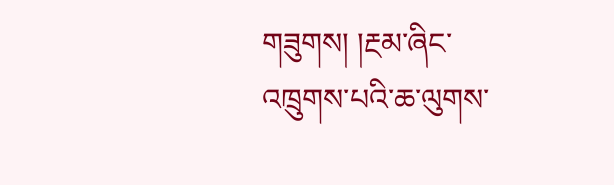གཟུགས། །རྔམ་ཞིང་འཁྲུགས་པའི་ཆ་ལུགས་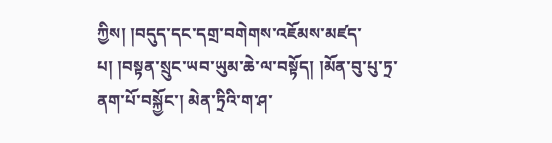ཀྱིས། །བདུད་དང་དགྲ་བགེགས་འཇོམས་མཛད་པ། །བསྟན་སྲུང་ཡབ་ཡུམ་ཆེ་ལ་བསྟོད། །མོན་བུ་པུ་ཏྲ་ནག་པོ་བསྐྱོང་། མེན་ཏྲིའི་ག་ཤ་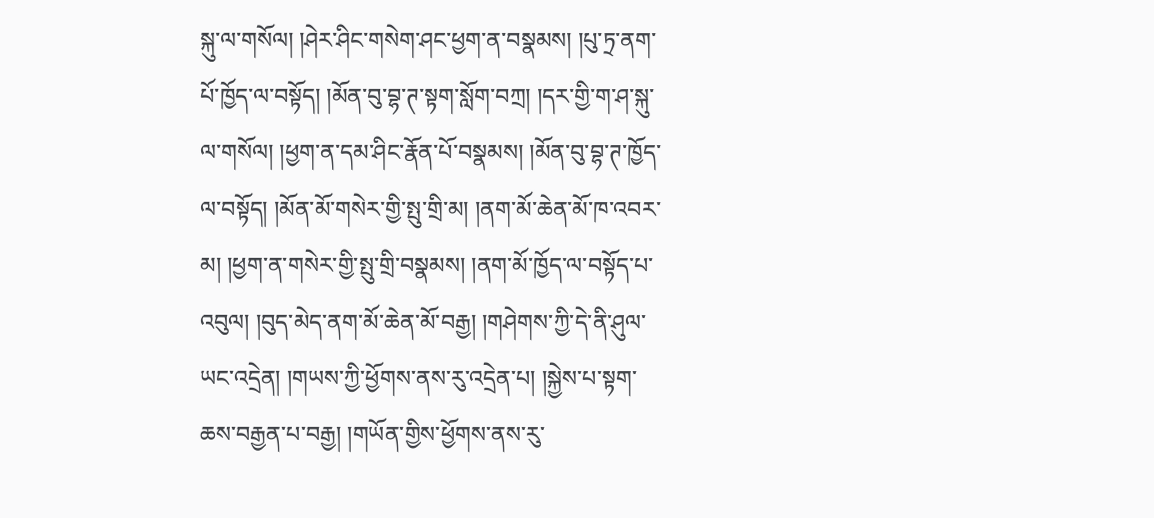སྐུ་ལ་གསོལ། །ཤེར་ཤིང་གསེག་ཤང་ཕྱག་ན་བསྣམས། །པུ་ཏྲ་ནག་པོ་ཁྱོད་ལ་བསྟོད། །མོན་བུ་བྷ་ཊ་སྟག་སློག་བཀྲ། །དར་གྱི་ག་ཤ་སྐུ་ལ་གསོལ། །ཕྱག་ན་དམ་ཤིང་རྣོན་པོ་བསྣམས། །མོན་བུ་བྷ་ཊ་ཁྱོད་ལ་བསྟོད། །མོན་མོ་གསེར་གྱི་སྤུ་གྲི་མ། །ནག་མོ་ཆེན་མོ་ཁ་འབར་མ། །ཕྱག་ན་གསེར་གྱི་སྤུ་གྲི་བསྣམས། །ནག་མོ་ཁྱོད་ལ་བསྟོད་པ་འབུལ། །བུད་མེད་ནག་མོ་ཆེན་མོ་བརྒྱ། །གཤེགས་ཀྱི་དེ་ནི་ཤུལ་ཡང་འདྲེན། །གཡས་ཀྱི་ཕྱོགས་ནས་རུ་འདྲེན་པ། །སྐྱེས་པ་སྟག་ཆས་བརྒྱན་པ་བརྒྱ། །གཡོན་གྱིས་ཕྱོགས་ནས་རུ་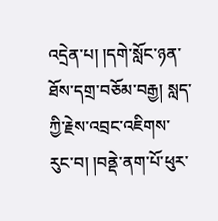འདྲེན་པ། །དགེ་སློང་ཉན་ཐོས་དགྲ་བཅོམ་བརྒྱ། སླད་ཀྱི་རྗེས་འབྲང་འཇིགས་རུང་བ། །བནྡེ་ནག་པོ་ཕུར་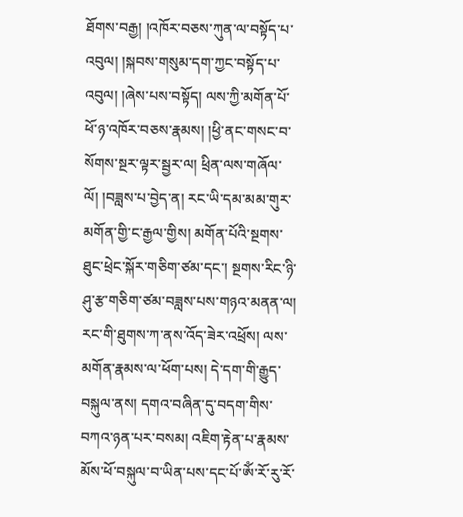ཐོགས་བརྒྱ། །འཁོར་བཅས་ཀུན་ལ་བསྟོད་པ་འབུལ། །སྐབས་གསུམ་དག་ཀྱང་བསྟོད་པ་འབུལ། །ཞེས་པས་བསྟོད། ལས་ཀྱི་མགོན་པོ་ཕོ་ཉ་འཁོར་བཅས་རྣམས། །ཕྱི་ནང་གསང་བ་སོགས་སྔར་ལྟར་སྦྱར་ལ། ཕྲིན་ལས་གཞོལ་ལོ། །བཟླས་པ་བྱེད་ན། རང་ཡི་དམ་མམ་གུར་མགོན་གྱི་ང་རྒྱལ་གྱིས། མགོན་པོའི་སྔགས་ཐུང་ཕྲེང་སྐོར་གཅིག་ཙམ་དང་། སྔགས་རིང་ཉི་ཤུ་རྩ་གཅིག་ཙམ་བཟླས་པས་གཉའ་མནན་ལ། རང་གི་ཐུགས་ཀ་ནས་འོད་ཟེར་འཕྲོས། ལས་མགོན་རྣམས་ལ་ཕོག་པས། དེ་དག་གི་རྒྱུད་བསྐུལ་ནས། དགའ་བཞིན་དུ་བདག་གིས་བཀའ་ཉན་པར་བསམ། འཇིག་རྟེན་པ་རྣམས་མོས་ཕོ་བསྐུལ་བ་ཡིན་པས་དང་པོ་ཨོཾ་རོ་རུ་རོ་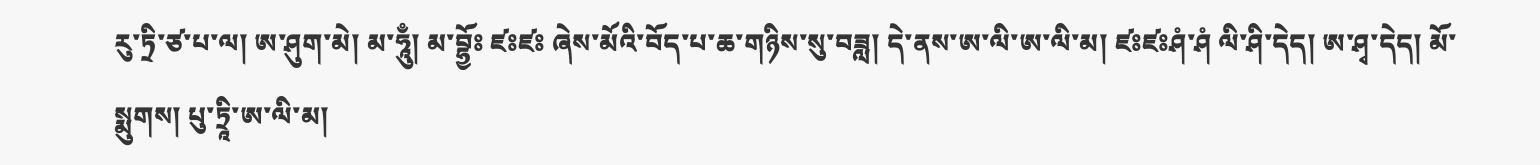རུ་ཏྲི་ཙ་པ་ལ། ཨ་ཤུག་མེ། མ་ཧཱུྃ། མ་བྷྱོཿ ཛཿཛཿ ཞེས་མོའི་བོད་པ་ཆ་གཉིས་སུ་བཟླ། དེ་ནས་ཨ་ལི་ཨ་ལི་མ། ཛཿཛཿཤཾ་ཤཾ ལི་ཤི་དེད། ཨ་ཤྭ་དེད། མོ་སྨུགས། པུ་ཏྲཱི་ཨ་ལི་མ།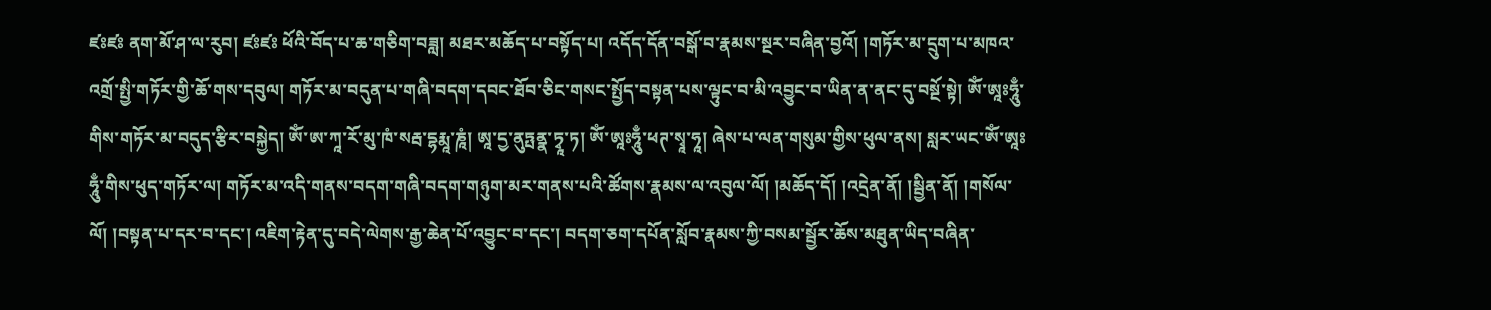ཛཿཛཿ ནག་མོ་ཤ་ལ་རུབ། ཛཿཛཿ ཕོའི་བོད་པ་ཆ་གཅིག་བཟླ། མཐར་མཆོད་པ་བསྟོད་པ། འདོད་དོན་བསྒོ་བ་རྣམས་སྔར་བཞིན་བྱའོ། །གཏོར་མ་དྲུག་པ་མཁའ་འགྲོ་སྤྱི་གཏོར་གྱི་ཆོ་གས་དབུལ། གཏོར་མ་བདུན་པ་གཞི་བདག་དབང་ཐོབ་ཅིང་གསང་སྤྱོད་བསྟན་པས་ལྟུང་བ་མི་འབྱུང་བ་ཡིན་ན་ནང་དུ་བསྔོ་སྟེ། ཨོཾ་ཨཱཿཧཱུྃ་གིས་གཏོར་མ་བདུད་རྩིར་བསྐྱེད། ཨོཾ་ཨ་ཀཱ་རོ་མུ་ཁཾ་སརྦ་དྷརྨཱ་ཎཱཾ། ཨཱ་དྱ་ནུཏྤནྣ་ཏྭཱ་ཏ། ཨོཾ་ཨཱཿཧཱུྃ་ཕཊ་སྭཱ་ཧཱ། ཞེས་པ་ལན་གསུམ་གྱིས་ཕུལ་ནས། སླར་ཡང་ཨོཾ་ཨཱཿཧཱུྃ་གིས་ཕུད་གཏོར་ལ། གཏོར་མ་འདི་གནས་བདག་གཞི་བདག་གཉུག་མར་གནས་པའི་ཚོགས་རྣམས་ལ་འབུལ་ལོ། །མཆོད་དོ། །འདྲེན་ནོ། །སྦྱིན་ནོ། །གསོལ་ལོ། །བསྟན་པ་དར་བ་དང་། འཇིག་རྟེན་དུ་བདེ་ལེགས་རྒྱ་ཆེན་པོ་འབྱུང་བ་དང་། བདག་ཅག་དཔོན་སློབ་རྣམས་ཀྱི་བསམ་སྦྱོར་ཆོས་མཐུན་ཡིད་བཞིན་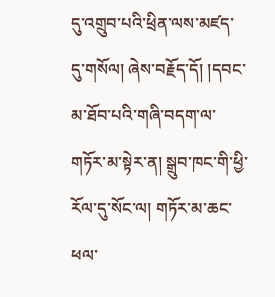དུ་འགྲུབ་པའི་ཕྲིན་ལས་མཛད་དུ་གསོལ། ཞེས་བརྗོད་དོ། །དབང་མ་ཐོབ་པའི་གཞི་བདག་ལ་གཏོར་མ་སྟེར་ན། སྒྲུབ་ཁང་གི་ཕྱི་རོལ་དུ་སོང་ལ། གཏོར་མ་ཆང་ཕལ་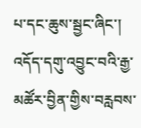པ་དང་ཆུས་སྦྱང་ཞིང་། འདོད་དགུ་འབྱུང་བའི་རྒྱ་མཚོར་བྱིན་གྱིས་བརླབས་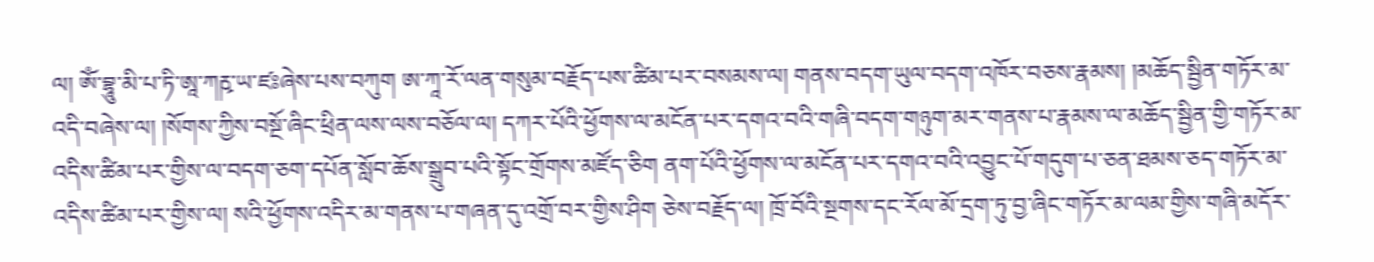ལ། ཨོཾ་བྷཱུ་མི་པ་ཏི་ཨཱ་ཀརྵ་ཡ་ཛཿཞེས་པས་བཀུག ཨ་ཀཱ་རོ་ལན་གསུམ་བརྗོད་པས་ཚིམ་པར་བསམས་ལ། གནས་བདག་ཡུལ་བདག་འཁོར་བཅས་རྣམས། །མཆོད་སྦྱིན་གཏོར་མ་འདི་བཞེས་ལ། །སོགས་ཀྱིས་བསྔོ་ཞིང་ཕྲིན་ལས་ལས་བཅོལ་ལ། དཀར་པོའི་ཕྱོགས་ལ་མངོན་པར་དགའ་བའི་གཞི་བདག་གཉུག་མར་གནས་པ་རྣམས་ལ་མཆོད་སྦྱིན་གྱི་གཏོར་མ་འདིས་ཚིམ་པར་གྱིས་ལ་བདག་ཅག་དཔོན་སློབ་ཆོས་སྒྲུབ་པའི་སྟོང་གྲོགས་མཛོད་ཅིག ནག་པོའི་ཕྱོགས་ལ་མངོན་པར་དགའ་བའི་འབྱུང་པོ་གདུག་པ་ཅན་ཐམས་ཅད་གཏོར་མ་འདིས་ཚིམ་པར་གྱིས་ལ། སའི་ཕྱོགས་འདིར་མ་གནས་པ་གཞན་དུ་འགྲོ་བར་གྱིས་ཤིག ཅེས་བརྗོད་ལ། ཁྲོ་བོའི་སྔགས་དང་རོལ་མོ་དྲག་ཏུ་བྱ་ཞིང་གཏོར་མ་ལམ་གྱིས་གཞི་མདོར་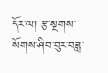དོར་ལ། རྩ་སྔགས་སོགས་ཤིབ་བུར་བཟླ་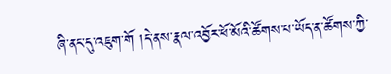ཞི་ནང་དུ་འཇུག་གོ །དེ་ནས་རྣལ་འབྱོར་ཕོ་མོའི་ཚོགས་པ་ཡོད་ན་ཚོགས་ཀྱི་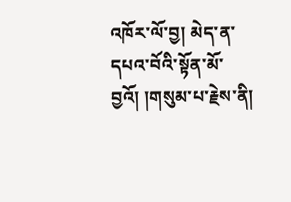འཁོར་ལོ་བྱ། མེད་ན་དཔའ་བོའི་སྟོན་མོ་བྱའོ། །གསུམ་པ་རྗེས་ནི།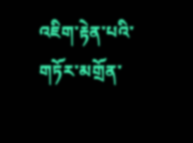འཇིག་རྟེན་པའི་གཏོར་མགྲོན་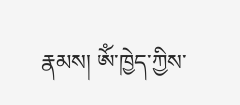རྣམས། ཨོཾ་ཁྱེད་ཀྱིས་